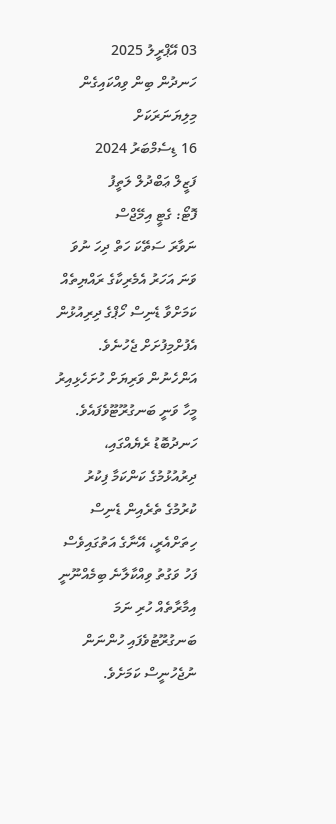03 އޭޕްރީލު 2025
ހަނދުން ބިން ވިއްކައިގެން މިލިޔަނަރަކަށް
16 ޑިސެމްބަރު 2024
ފަޒީލް ޢަބްދުލް ލަތީފު
ފޮޓޯ: ގެޓީ އިމޭޖްސް
ނަވާރަ ސަތޭކަ ހަތް ދިހަ ނުވަ ވަނަ އަހަރު އެމެރިކާގެ ރައްޔިތެއް ކަމަށްވާ ޑެނިސް ހޯޕްގެ ދިރިއުޅުން އެފުށްމިފުށަށް ޖެހުނެވެ. އަންހެނުން ވަރިޔަށް ހުށަހެޅިއިރު މީހާ ވަނީ ބަނގުރޫޓޫވެފައެވެ.
ހަނދުބޮޑު ރެޔެއްގައި، ދިރުއުޅުމުގެ ކަންކަމާ ފިކުރު ކުރުމުގެ ތެރެއިން ޑެނިސް ހިތަށްއެރީ، އޭނާގެ އަތުގައިވެސް ފަހު ވަގުތު ވިއްކާލާނެ ބިމެއްނޫނީ އިމާރާތެއް ހުރި ނަމަ ބަނގުރޫޓުވެފައި ހުންނަން ނުޖެހުނީސް ކަމަށެވެ.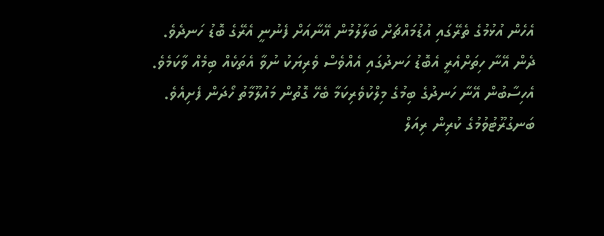އެހެން އުޅުމުގެ ތެރޭގައި އުޑުމައްޗަށް ބަލާލުމުން އޭނާއަށް ފެނުނީ އެރޭގެ ބޮޑު ހަނދެވެ. ދެން އޭނާ ހިތަށްއެރީ އެބޮޑު ހަނދުގައި އެއްވެސް ވެރިޔަކު ނުވާ އެތަކެއް ބިމެއް ވާކަމެވެ.
އެހިސާބުން އޭނާ ހަނދުގެ ބިމުގެ މިލްކުވެރިކަމާ ބެހޭ ގޮތުން މައުލޫމާތު ހޯދަން ފެށިއެވެ. ބަނގުރޫޓުވުމުގެ ކުރިން ރިއަލް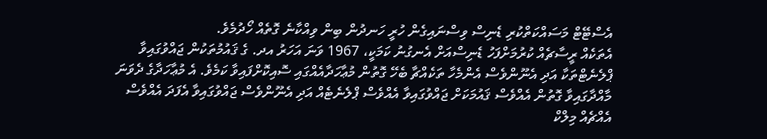އެސްޓޭޓް މަސައްކަތްކުރި ޑެނިސް ވިސްނައިގެން ހުރީ ހަނދުން ބިން ވިއްކާނެ ގޮތެއް ހޯދުމެވެ.
އެތަކެއް ރީސާޗެއް ކުރުމަށްފަހު ޑެނިސްއަށް އެނގުނު ކަމަކީ، 1967 ވަނަ އަހަރު އދ. ގެ ޤައުމުތަކުން ޖައްވުގައިވާ ޕްލެނެޓްތަކާ އަދި އެނޫންވެސް އެންމެހާ ތަކެއްޗާ ބެހޭ ގޮތުން މުޢާހަދާއެއްގައި ސޮއިކޮށްފައިވާ ކަމެވެ. އެ މުޢާހަދާގެ ދެވަނަ މާއްދާގައިވާ ގޮތުން އެއްވެސް ޤައުމަކަށް ޖައްވުގައިވާ އެއްވެސް ޕްލެނެޓެއް އަދި އެނޫންވެސް ޖައްވުގައިވާ އެފަދަ އެއްވެސް އެއްޗެއް މިލްކް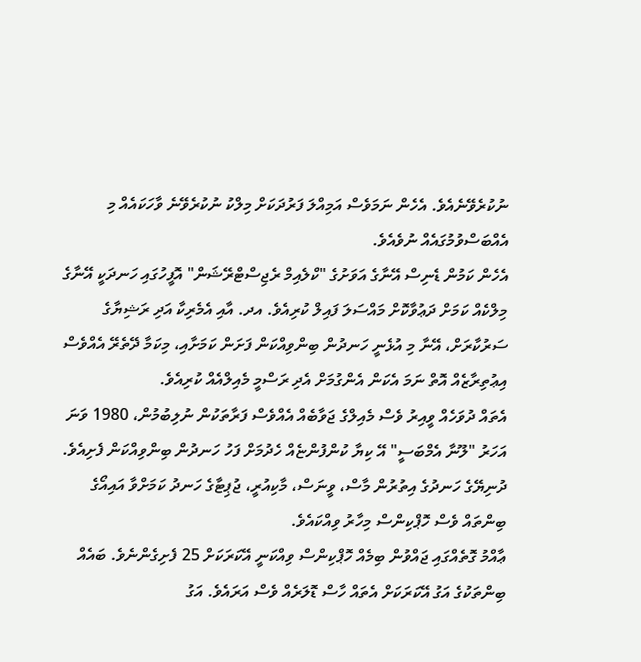ނުކުރެވޭނެއެވެ. އެހެން ނަމަވެސް އަމިއްލަ ފަރުދަކަށް މިލްކު ނުކުރެވޭނެ ވާހަކައެއް މި އެއްބަސްވުމުގައެއް ނުވެއެވެ.
އެހެން ކަމުން ޑެނިސް އޭނާގެ އަވަށުގެ "ކްލެއިމް ރެޖިސްޓްރޭޝަން" އޮފީހުގައި ހަނދަކީ އޭނާގެ މިލްކެއް ކަމަށް ދަޢުވާކޮށް މައްސަލަ ފައިލް ކުރިއެވެ. އދ. އާއި އެމެރިކާ އަދި ރަޝިޔާގެ ސަރުކާރަށް، އޭނާ މި އުޅެނީ ހަނދުން ބިންވިއްކަން ފަށަން ކަމަށާއި، މިކަމާ ދޭތެރޭ އެއްވެސް އިޢުތިރާޒެއް އޮތް ނަމަ އެކަން އެންގުމަށް އެދި ރަސްމީ މެއިލްއެއް ކުރިއެވެ.
އެތައް ދުވަހެއް ވީއިރު ވެސް މެއިލްގެ ޖަވާބެއް އެއްވެސް ފަރާތަކުން ނުލިބުމުން، 1980 ވަނަ އަހަރު "ލޫނާ އެމްބަސީ" އޭ ކިޔާ ކުންފުންޏެއް ހެދުމަށް ފަހު ހަނދުން ބިންވިއްކަން ފެށިއެވެ. ދުނިޔޭގެ ހަނދުގެ އިތުރުން މާސް، ވީނަސް، މާކިއުރީ، ޖުޕިޓާގެ ހަނދު ކަމަށްވާ އައިއޯގެ ބިންތައް ވެސް ހޮޕްކިންސް މިހާރު ވިއްކައެވެ.
ޢާއްމު ގޮތެއްގައި ޖައްވުން ބިމެއް ހޮޕްކިންސް ވިއްކަނީ އޭކަރަކަށް 25 ފެށިގެންނެވެ. ބައެއް ބިންތަކުގެ އަގު އޭކަރަކަށް އެތައް ހާސް ޑޮލަރެއް ވެސް އަރައެވެ. އަގު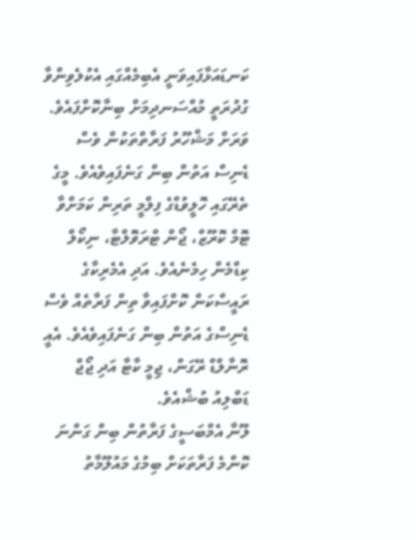ކަނޑައަޅާފައިވަނީ އެބިމެއްގައި އެކުލެވިންވާ ގުދުރަތީ މުއްސަނދިމަށް ބިނާކޮށްފައެވެ. ވަރަށް މަޝްހޫރު ފަރާތްތަކުން ވެސް ޑެނިސް އަތުން ބިން ގަނެފައިވެއެވެ. މީގެ ތެރޭގައި ހޮލީވުޑްގެ ފިލްމީ ތަރިން ކަމަށްވާ ޓޮމް ކޮރޫޒް، ޖޯން ޓްރަވޮލްޓާ، ނިކޯލް ކިޑްމެން ހިމެނެއެވެ. އަދި އެމެރިކާގެ ރައީސްކަން ކޮށްފައިވާ ތިން ފަރާތެއް ވެސް ޑެނިސްގެ އަތުން ބިން ގަނެފައިވެއެވެ. އެއީ ރޮނާލްޑް ރޭގަން، ޖިމީ ކާޓާ އަދި ޖޯޖް ޑަބްލިއު ބުޝްއެވެ.
ލޫނާ އެމްބަސީގެ ފަރާތުން ބިން ގަންނަ ކޮންމެ ފަރާތަކަށް ބިމުގެ މައުލޫމާތު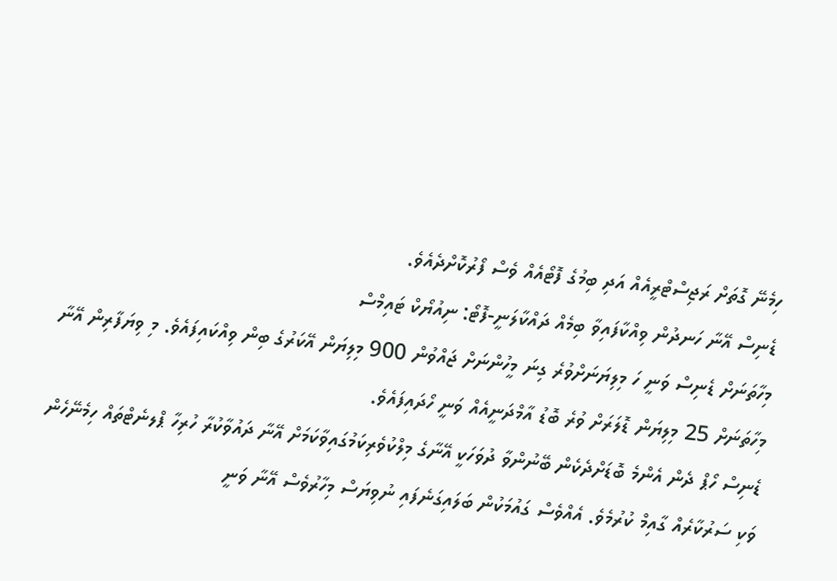ހިމެނޭ ގޮތަށް ރަޖިސްޓްރީއެއް އަދި ބިމުގެ ފޮޓޯއެއް ވެސް ފޯރުކޮށްދެއެވެ.
ޑެނިސް އޭނާ ހަނދުން ވިއްކާފައިވާ ބިމެއް ދައްކާލަނީ-ފޮޓޯ: ނިއުޔޯކް ޓައިމްސް
މިހާތަނަށް ޑެނިސް ވަނީ ހަ މިލިޔަނަށްވުރެ ގިނަ މީހުންނަށް ޖައްވުން 900 މިލިޔަން އޭކަރުގެ ބިން ވިއްކައިފައެވެ. މި ވިޔަފާރިން އޭނާ މިހާތަނަށް 25 މިލިޔަން ޑޮލަރަށް ވުރެ ބޮޑު އާމްދަނީއެއް ވަނީ ހޯދައިފައެވެ.
ޑެނިސް ހޯޕް ދެން އެންމެ ބޮޑަށްދެކެން ބޭނުންވާ ދުވަހަކީ އޭނާގެ މިލްކުވެރިކަމުގައިވާކަމަށް އޭނާ ދައުވާކުރާ ހުރިހާ ޕްލނެޓްތައް ހިމެނޭހެން ވަކި ސަރުކާރެއް ގާއިމް ކުރުމެވެ. އެއްވެސް ގައުމަކުން ބަލައިގަނެފައި ނުވިޔަސް މިހާރުވެސް އޭނާ ވަނީ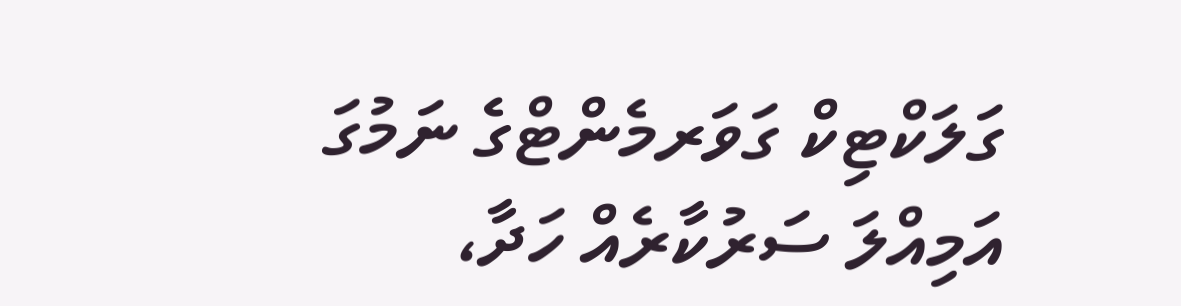ގަލަކްޓިކް ގަވަރމެންޓްގެ ނަމުގަ އަމިއްލަ ސަރުކާރެއް ހަދާ،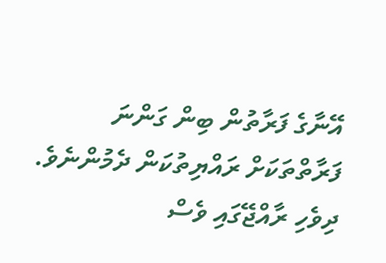އޭނާގެ ފަރާތުން ބިން ގަންނަ ފަރާތްތަކަށް ރައްޔިތުކަން ދެމުންނެވެ.
ދިވެހި ރާއްޖޭގައި ވެސް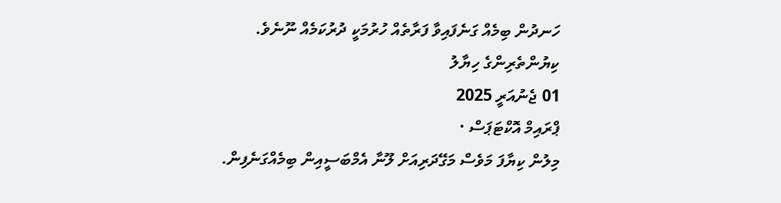ހަނދުން ބިމެއް ގަނެފައިވާ ފަރާތެއް ހުރުމަކީ ދުރުކަމެއް ނޫނެވެ.
ކިޔުންތެރިންގެ ހިޔާލު
01 ޖެނުއަރީ 2025
ޕްރައިމް އޮކްޓަޕަސް ·
މިލުން ކިޔާފަ މަވެސް މަގޭދަރިއަށް ލޫނާ އެމްބަސީއިން ބިމެއްގަނެފިން.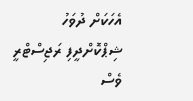އެހަކަށް ދުވަހު ޝިޕްކޮށްދީފި ރަޖިސްޓްރީ ވެސް